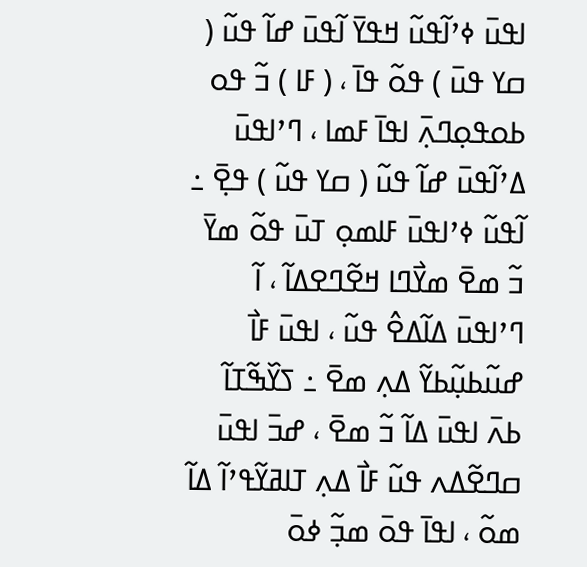ߊߟߎ߫ ߦߴߊ߬ߟߎ߬ ߞߟߌ߫ ߊ߬ߟߎ߫ ߝߊ߬ ߟߎ߬ ( ߛߌ ߟߎ߫ ) ߟߋ߬ ߟߊ߫ ، ( ߓߊ ) ߏ߬ ߟߋ ߕߋߟߋ߲ߣߍ߲߫ ߊߟߊ߫ ߓߘߊ ، ߣߴߊߟߎ߫ ߡߴߊ߬ߟߎ߫ ߝߊ߬ ߟߎ߬ ( ߛߌ ߟߎ߬ ) ߟߐ߲߫ ߸ ߊ߬ߟߎ߬ ߦߴߊߟߎ߫ ߓߊߘߋ߲ ߠߎ߫ ߟߋ߬ ߘߌ߫ ߏ߬ ߘߐ߫ ߘߌ߯ߣߊ ߞߐ߬ߣߐߡߊ߬ ، ߊ߬ ߣߴߊߟߎ߫ ߡߊ߬ߡߐ߮ ߟߎ߬ ، ߊߟߎ߫ ߓߊ߯ ߝߎ߬ߕߎ߲߬ߕߌ߬ ߡߍ߲ ߘߐ߫ ߸ ߖߌ߰ߒ߬ߠߊ߬ ߕߍ߫ ߊߟߎ߫ ߡߊ߬ ߏ߬ ߘߐ߫ ، ߝߏ߫ ߊߟߎ߫ ߛߣߐ߬ߡߍ ߟߎ߬ ߓߊ߯ ߡߍ߲ ߠߊߥߌ߬ߟߴߊ߬ ߡߊ߬ ߘߋ߬ ، ߊߟߊ߫ ߟߋ߫ ߘߏ߲߬ ߦߋ߫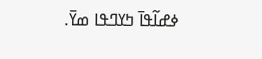ߦߝߊ߬ߟߊ߫ ߤߌߣߟߊ ߘߌ߫.